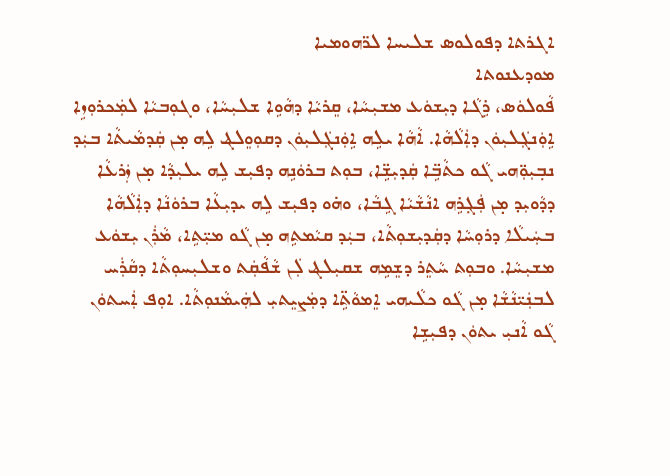ܐܓܪܬ‌ܐ ܕܦܘܠܘܣ ܫܠܝܚܐ ܠܪ̈ܗܘܡܝܐ
ܡܘܕܥܢܘܬ‌ܐ
ܦܵܘܠܘܿܣ، ܪܹܓܵܐ ܕܝܼܫܘܿܥ ܡܫܝܼܚܵܐ، ܩܸܪܝܵܐ ܕܗܵܘܹܐ ܫܠܝܼܚܵܐ، ܘܓܘܼܒܝܵܐ ܠܡܲܟܪܘܼܙܹܐ ܐܹܘܲܢܓܲܠܝܼܘܿܢ ܕܐܲܠܵܗܵܐ. ܐܵܗܵܐ ܝܠܹܗ ܐܹܘܲܢܓܲܠܝܼܘܿܢ ܕܩܘܼܘܸܠܔ ܠܹܗ ܡ̣ܢ ܩܲܕܡܵܝܬܵ‌ܐ ܒܝܲܕ ܢܒ݂ܝܼܘܼ̈ܗ‌ܝ ܓܵܘ ܟܬܵܒܹ̈ܐ ܩܲܕܝܼܫܹ̈ܐ، ܒܘܼܬ ܒܪܘܿܢܹܗ ܕܦܝܼܫ ܠܹܗ ܝܠܝܼܕܵܐ ܡ̣ܢ ܙܲܪܥܵܐ ܕܕܵܘܝܼܕ ܡ̣ܢ ܦܲܓ݂ܪܹܗ ܐܢܵܫܵܝܵܐ ܓܹܒܵܐ، ܘܗ̇ܘ ܕܦܝܼܫ ܠܹܗ ܝܕܝܼܥܵܐ ܒܪܘܿܢܵܐ ܕܐܲܠܵܗܵܐ ܒܚܲܝܠܵܐ ܕܪܘܼܚܵܐ ܕܩܲܕܝܼܫܘܼܬܵ‌ܐ، ܒܝܲܕ ܩܝܵܡܬܹܗ ܡ̣ܢ ܓܵܘ ܡܝܼ̈ܬܹ‌ܐ، ܡܵܪܲܢ ܝܼܫܘܿܥ ܡܫܝܼܚܵܐ. ܘܒܘܼܬ ܚܵܬܸܪ ܕܫܸܡܹܗ ܫܩܝܼܠܔ ܠܲܢ ܫܵܦܵܩܲܬ ܘܫܠܝܼܚܘܼܬܵ‌ܐ ܕܩܵܪܲܚ ܠܒܢܲܝ̈ܢܵܫܵܐ ܡ̣ܢ ܓܵܘ ܟܠܵܝܗ‌ܝ ܐܸܡܘܵܬܹ̈‌ܐ ܕܡܲܨܝܸܬ‌ܝܼ ܠܗܲܝܡܵܢܘܼܬܵ‌ܐ. ܐܘܼܦ ܐܲܚܬܘܿܢ ܓܵܘ ܐܵܢܝܼ ܝܬܘܿܢ ܕܦܝܼܫܹܐ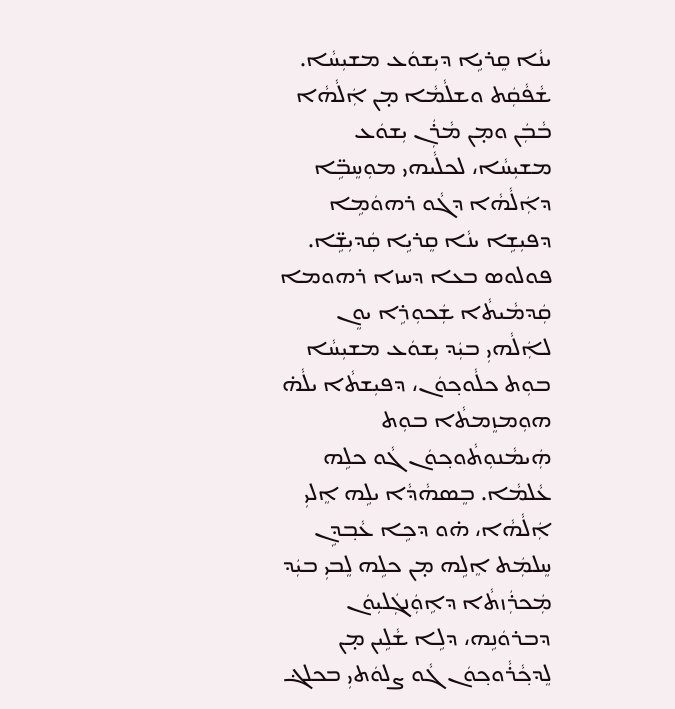ܝܢܵܐ ܩܸܪܝܹܐ ܕܝܼܫܘܿܥ ܡܫܝܼܚܵܐ. ܫܵܦܵܩܲܬ ܘܫܠܵܡܵܐ ܡ̣ܢ ܐܲܠܵܗܵܐ ܒܵܒܲܢ ܘܡ̣ܢ ܡܵܪܲܢ ܝܼܫܘܿܥ ܡܫܝܼܚܵܐ، ܠܟܠܵܝܗ‌ܝ ܡܘܼܚܸܒܹ̈ܐ ܕܐܲܠܵܗܵܐ ܕܓܵܘ ܪܗܘܿܡܹܐ ܕܦܝܼܫܹܐ ܝܢܵܐ ܩܸܪܝܹܐ ܩܲܕܝܼܫܹ̈ܐ.
ܦܘܠܘܣ ܒܥܐ ܕܚܙܐ ܪܗܘܡܐ
ܩܲܕܡܵܝܬܵ‌ܐ ܫܲܟܘܼܪܹܐ ܝܘܸܢ ܠܐܲܠܵܗ‌ܝܼ ܒܝܲܕ ܝܼܫܘܿܥ ܡܫܝܼܚܵܐ ܒܘܼܬ ܟܠܵܘܟ݂ܘܿܢ، ܕܦܝܼܫܬܵ‌ܐ ܝܠܵܗ̇ ܗܘܼܡܙܸܡܬܵ‌ܐ ܒܘܼܬ ܗܲܝܡܵܢܘܼܬܵܘܟ݂ܘܿܢ ܓܵܘ ܟܠܹܗ ܥܵܠܡܵܐ. ܒܸܣܗܵܕܵܐ ܝܠܹܗ ܐܸܠܝܼ ܐܲܠܵܗܵܐ، ܗ̇ܘ ܕܟܹܐ ܥܵܒ݂ܕܹܢ ܚܸܠܡܲܬ ܐܸܠܹܗ ܡ̣ܢ ܟܠܹܗ ܠܸܒܝܼ ܒܝܲܕ ܡܲܟܪܲܙܬܵ‌ܐ ܕܐܹܘܲܢܓܲܠܝܼܘܿܢ ܕܒܪܘܿܢܹܗ، ܕܠܹܐ ܫܵܠܹܝܢ ܡ̣ܢ ܠܸܕܟ݂ܵܪܵܘܟ݂ܘܿܢ ܓܵܘ ܨܠܘܿܬ‌ܝܼ ܒܟܠܔ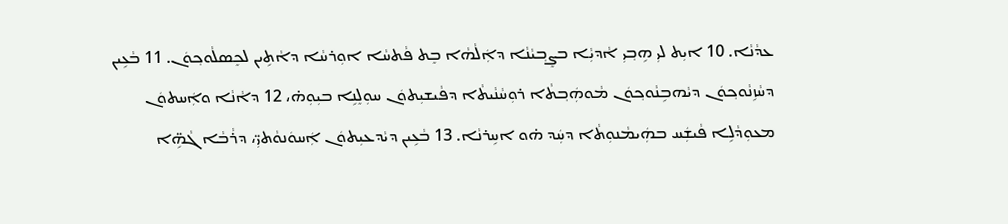ܥܕܵܢܵܐ. 10 ܐܝܼܬ ܠܝܼ ܗܹܒ݂ܝܼ ܐܵܕܝܼܵܐ ܒܨܸܒ݂ܝܵܢܵܐ ܕܐܲܠܵܗܵܐ ܒܸܬ ܦܵܬܚܵܐ ܐܘܼܪܚܵܐ ܕܐܵܬܹܝܢ ܠܟܸܣܠܵܘܟ݂ܘܿܢ. 11 ܒܵܥܹܝܢ ܕܚܵܙܹܢܵܘܟ݂ܘܿܢ ܕܝܵܗܒܹܢܵܘܟ݂ܘܿܢ ܡܵܘܗܲܒ݂ܬܵ‌ܐ ܪܘܼܚܵܢܵܝܬܵ‌ܐ ܕܦܵܝܫܝܼܬܘܿܢ ܚܘܼܠܸܢܹܐ ܒܝܼܘܼܗ̇، 12 ܕܐܵܢܵܐ ܘܐܲܚܬܘܿܢ ܡܥܘܼܕܵܠܹܐ ܦܵܝܫܲܚ ܒܗܲܝܡܵܢܘܼܬܵ‌ܐ ܕܚܲܕ ܗ̇ܘ ܐܚܹܪܢܵܐ. 13 ܒܵܥܹܝܢ ܕܝܵܕܥܝܼܬܘܿܢ ܐܲܚܘܿܢܘܵܬ‌ܝܼ̈، ܕܪܵܒܵܐ ܓܵܗܹ̈ܐ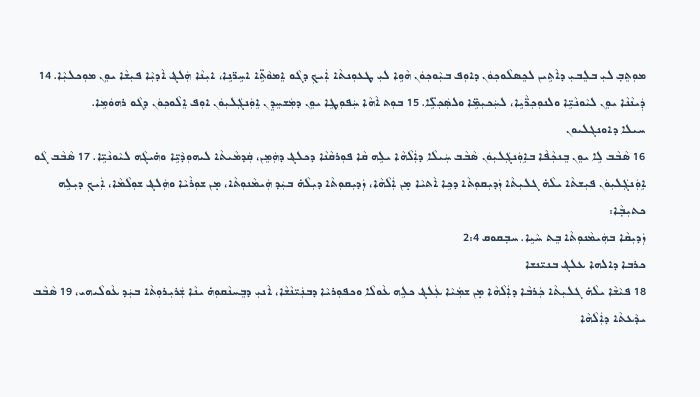ܡܘܼܬܸܒ݂ ܠܝܼ ܒܠܸܒܝܼ ܕܐܵܬܹܝܢ ܠܟܸܣܠܵܘܟ݂ܘܿܢ ܕܐܘܼܦ ܒܝܼܵܘܟ݂ܘܿܢ ܗܵܘܹܐ ܠܝܼ ܛܥܘܼܢܬܵ‌ܐ ܐܲܝܟ݂ ܕܓܵܘ ܐܸܡܘܵܬܹ̈‌ܐ ܐܚܹܪ̈ܢܹܐ، ܐܝܼܢܵܐ ܗܲܠܔ ܐܵܕܝܼܵܐ ܦܝܼܫܵܐ ܝܘܸܢ ܡܘܼܟܠܝܼܵܐ. 14 ܕܲܝܢܵܢܵܐ ܝܘܸܢ ܠܝܵܘܢܵܝܹ̈ܐ ܘܠܢܘܼܟ݂ܪ̈ܵܝܹܐ، ܠܚܲܟܝܼܡܹ̈ܐ ܘܠܣܲܟ݂ܠܹ̈ܐ. 15 ܒܘܼܬ ܐܵܗܵܐ ܚܲܦܘܼܛܹܐ ܝܘܸܢ ܕܡܲܫܚܸܕܸܢ ܐܹܘܲܢܓܲܠܝܼܘܿܢ ܐܘܼܦ ܐܸܠܵܘܟ݂ܘܿܢ ܕܓܵܘ ܪܗܘܿܡܹܐ.
ܚܝܠܐ ܕܐܘܢܓܠܝܘܢ
16 ܣܵܒܵܒ ܠܹܐ ܝܘܸܢ ܒܸܢܟ݂ܵܦܵܐ ܒܐܹܘܲܢܓܲܠܝܼܘܿܢ ܣܵܒܵܒ ܚܲܝܠܵܐ ܕܐܲܠܵܗܵܐ ܝܠܹܗ ܩܵܐ ܦܘܼܪܩܵܢܵܐ ܕܟܠܔ ܕܗܲܡܸܢ، ܩܲܕܡܵܝܬܵ‌ܐ ܠܝܗܘܼܕܵܝܹ̈ܐ ܘܗ̇ܝܓܵܗ ܠܝܵܘܢܵܝܹ̈ܐ. 17 ܣܵܒܵܒ ܓܵܘ ܐܹܘܲܢܓܲܠܝܼܘܿܢ ܦܝܼܫܬܵ‌ܐ ܝܠܵܗ̇ ܓܠܝܼܬܵ‌ܐ ܙܲܕܝܼܩܘܼܬܵ‌ܐ ܕܟܹܐ ܐܵܬܝܵܐ ܡ̣ܢ ܐܲܠܵܗܵܐ، ܙܲܕܝܼܩܘܼܬܵ‌ܐ ܕܝܼܠܵܗ̇ ܒܝܲܕ ܗܲܝܡܵܢܘܼܬܵ‌ܐ، ܡ̣ܢ ܫܘܼܪܵܝܵܐ ܘܗܲܠܔ ܫܘܼܠܵܡܵܐ، ܐܲܝܟ݂ ܕܝܼܠܹܗ ܟܬܝܼܒ݂ܵܐ:
ܙܲܕܝܼܩܵܐ ܒܗܲܝܡܵܢܘܼܬܵ‌ܐ ܒܸܬ ܚܵܝܹܐ. ܚܒ݂ܩܘܩ 2:4
ܟܪܒܐ ܕܐܠܗܐ ܥܠܔ ܒܢܝ̈ܢܫܐ
18 ܦܝܵܫܵܐ ܝܠܵܗ̇ ܓܠܝܼܬܵ‌ܐ ܟܲܪܒܵܐ ܕܐܲܠܵܗܵܐ ܡ̣ܢ ܫܡܲܝܵܐ ܥܲܠܔ ܟܠܹܗ ܥܵܘܠܵܐ ܘܟܦܘܼܪܝܵܐ ܕܒܢܲܝ̈ܢܵܫܵܐ، ܐܵܢܝܼ ܕܒܸܚܢܵܩܘܼܗ̇ ܝܢܵܐ ܫܲܪܝܼܪܘܼܬܵ‌ܐ ܒܝܲܕ ܥܵܘܠܵܝܗ‌ܝ، 19 ܣܵܒܵܒ ܝܕܵܥܬܵ‌ܐ ܕܐܲܠܵܗܵܐ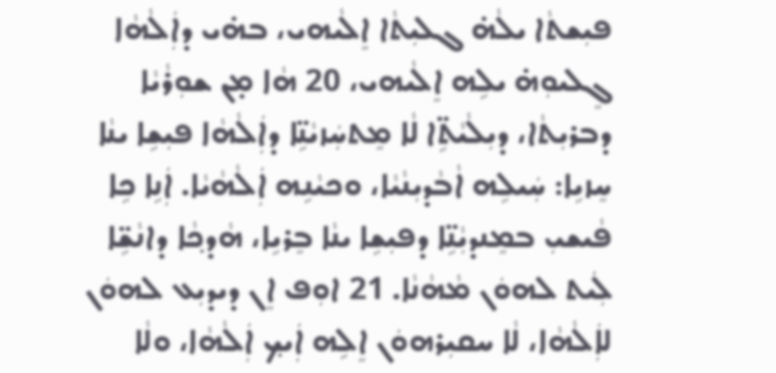ܦܝܼܫܬܵ‌ܐ ܝܠܵܗ̇ ܓܠܝܼܬܵ‌ܐ ܐܸܠܵܝܗ‌ܝ، ܒܗ̇ܝ ܕܐܲܠܵܗܵܐ ܓܸܠܝܘܼܗ̇ ܝܠܹܗ ܐܸܠܵܝܗ‌ܝ، 20 ܗܵܐ ܡ̣ܢ ܫܘܼܪܵܝܵܐ ܕܒܪܝܼܬܵ‌ܐ، ܕܝܼܠܵܝܵܬܹ̈‌ܐ ܠܵܐ ܡܸܬܚܲܙܝܵܢܹ̈ܐ ܕܐܲܠܵܗܵܐ ܦܝܼܫܹܐ ܝܢܵܐ ܚܸܙܝܹܐ: ܚܲܝܠܹܗ ܐܵܒܵܕܝܼܢܵܝܵܐ، ܘܟܝܵܢܹܗ ܐܲܠܵܗܵܝܵܐ. ܐܲܢܹܐ ܟܹܐ ܦܵܝܫܝܼ ܒܡܸܢܕܝܼܵܢܹ̈ܐ ܕܦܝܼܫܹܐ ܝܢܵܐ ܒܸܪܝܹܐ، ܗܵܕܟ݂ܵܐ ܕܐܢܵܫܹ̈ܐ ܠܲܝܬ ܠܗܘܿܢ ܡܵܗܵܢܵܐ. 21 ܐܘܼܦ ܐܸܢ ܕܝܕܝܼܥ ܠܗܘܿܢ ܠܐܲܠܵܗܵܐ، ܠܵܐ ܚܩܝܼܪܗܘܿܢ ܐܸܠܹܗ ܐܲܝܟ݂ ܐܲܠܵܗܵܐ، ܘܠܵܐ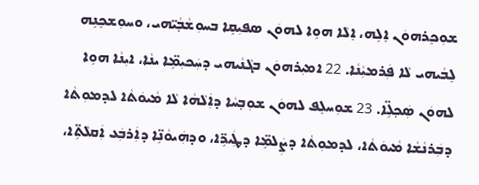ܫܘܼܟܸܪܗܘܿܢ ܐܸܠܹܗ، ܐܸܠܵܐ ܗܘܹܐ ܠܗܘܿܢ ܣܦܝܼܩܹܐ ܒܚܘܼܫܵܒ݂ܵܝ̈ܗ‌ܝ، ܘܚܘܼܫܟܸܢܹܗ ܠܸܒܵܝܗ‌ܝ ܠܵܐ ܦܲܪܡܝܼܵܢܵܐ. 22 ܐܡܝܼܪܗܘܿܢ ܒܓܵܢܵܝܗ‌ܝ ܕܚܲܟܝܼܡܹ̈ܐ ܝܢܵܐ، ܐܝܼܢܵܐ ܗܘܹܐ ܠܗܘܿܢ ܣܲܟ݂ܠܹ̈ܐ. 23 ܫܘܼܚܠܸܦ ܠܗܘܿܢ ܫܘܼܒ݂ܚܵܐ ܕܐܲܠܵܗܵܐ ܠܵܐ ܡܵܝܘܿܬܵ‌ܐ ܠܕܡܘܼܬܵ‌ܐ ܕܒܲܪܢܵܫܵܐ ܡܵܝܘܿܬܵ‌ܐ، ܠܕܡܘܼܬܵ‌ܐ ܕܨܲܠܡܹ̈ܐ ܕܛܲܝܪܹ̈ܐ، ܘܕܗܲܝܘܵܢܹ̈ܐ ܕܐܲܪܒܲܥ ܐܲܩܠܵܬܹ̈‌ܐ،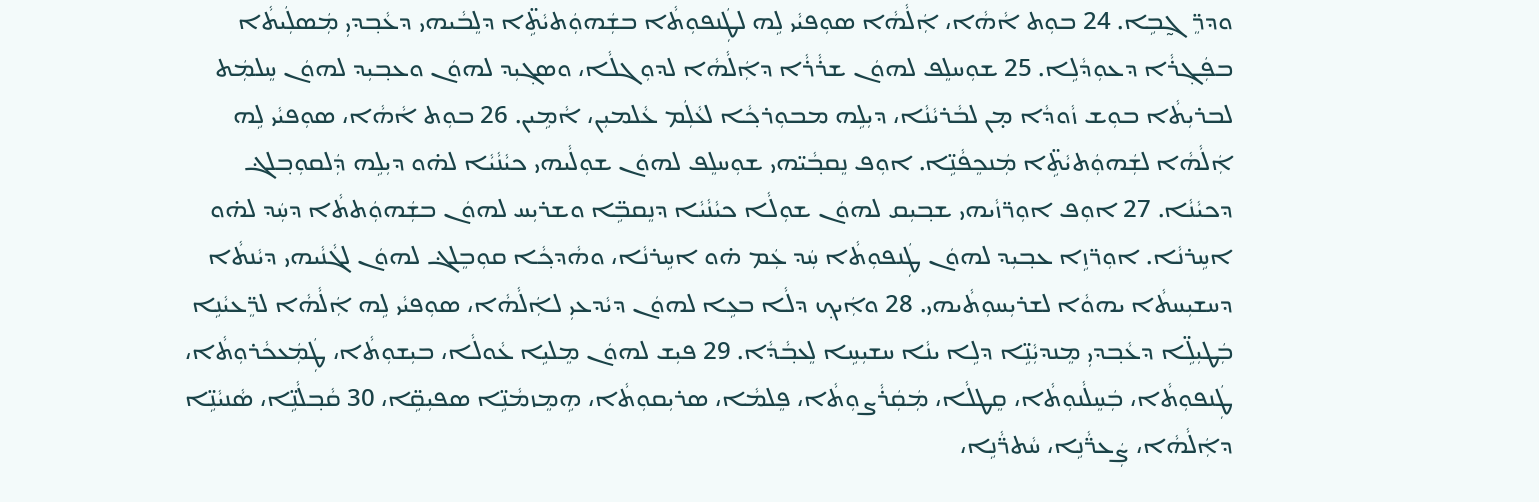ܘܕܪܸ̈ܓ̰ܒܹܐ. 24 ܒܘܼܬ ܐܵܗܵܐ، ܐܲܠܵܗܵܐ ܣܘܼܦܝܵܝ ܠܹܗ ܠܛܲܢܦܘܼܬܵ‌ܐ ܒܫܲܗܘܲܬܝܵܬܹ̈‌ܐ ܕܠܸܒܵܝܗ‌ܝ ܕܥܵܒ݂ܕܝܼ ܡܲܣܠܲܝܬܵ‌ܐ ܒܦܲܓ݂ܪܵܐ ܕܥܘܼܕܵܠܹܐ. 25 ܫܘܼܚܠܸܦ ܠܗܘܿܢ ܫܪܵܪܵܐ ܕܐܲܠܵܗܵܐ ܠܕܘܼܓܠܵܐ، ܘܣܓ݂ܝܼܕ ܠܗܘܿܢ ܘܥܒ݂ܝܼܕ ܠܗܘܿܢ ܚܸܠܡܲܬ ܠܒܪܝܼܬܵ‌ܐ ܒܘܼܫ ܙܵܘܕܵܐ ܡ̣ܢ ܠܒܵܪܝܵܢܵܐ، ܕܝܼܠܹܗ ܡܒܘܼܪܟ݂ܵܐ ܠܥܵܠܲܡ ܥܵܠܡܝܼܢ، ܐܵܡܹܝܢ. 26 ܒܘܼܬ ܐܵܗܵܐ، ܣܘܼܦܝܵܝ ܠܹܗ ܐܲܠܵܗܵܐ ܠܫܲܗܘܲܬܝܵܬܹ̈‌ܐ ܡܲܢܟܸܦܵܢܹ̈ܐ. ܐܘܼܦ ܢܸܩܒ݂ܵܝ̈ܗ‌ܝ ܫܘܼܚܠܸܦ ܠܗܘܿܢ ܫܘܼܠܵܝܗ‌ܝ ܟܝܵܢܵܝܵܐ ܠܗ̇ܘ ܕܝܼܠܹܗ ܕܲܠܩܘܼܒ݂ܠܔ ܕܟܝܵܢܵܐ. 27 ܐܘܼܦ ܐܘܼܪ̈ܙܵܝܗ‌ܝ ܫܒ݂ܝܼܩ ܠܗܘܿܢ ܫܘܼܠܵܐ ܟܝܵܢܵܝܵܐ ܕܢܸܩܒܹ̈ܐ ܘܫܪܝܼܚ ܠܗܘܿܢ ܒܫܲܗܘܲܬܬܵ‌ܐ ܕܚܲܕ ܠܗ̇ܘ ܐܚܹܪܢܵܐ. ܐܘܼܪ̈ܙܹܐ ܥܒ݂ܝܼܕ ܠܗܘܿܢ ܛܲܢܦܘܼܬܵ‌ܐ ܚܲܕ ܥܲܡ ܗ̇ܘ ܐܚܹܪܢܵܐ، ܘܗܵܕܟ݂ܵܐ ܩܘܼܒܸܠܔ ܠܗܘܿܢ ܠܓܵܢܵܝܗ‌ܝ ܕܝܵܢܬܵ‌ܐ ܕܚܫܝܼܚܬܵ‌ܐ ܝܗܘܵܐ ܠܫܪܝܼܚܘܼܬܵܝܗ‌ܝ. 28 ܘܐܲܝܟ݂ ܕܠܵܐ ܒܥܹܐ ܠܗܘܿܢ ܕܝܵܕܥܝܼ ܠܐܲܠܵܗܵܐ، ܣܘܼܦܝܵܝ ܠܹܗ ܐܲܠܵܗܵܐ ܠܪܸ̈ܥܝܵܢܹܐ ܒܲܛܝܼܠܹ̈ܐ ܕܥܵܒ݂ܕܝܼ ܡܸܢܕܝܼܵܢܹ̈ܐ ܕܠܹܐ ܝܢܵܐ ܚܫܝܼܚܹܐ ܠܸܥܒ݂ܵܕܵܐ. 29 ܦܝܼܫ ܠܗܘܿܢ ܡܸܠܝܹܐ ܥܵܘܠܵܐ، ܒܝܼܫܘܼܬܵ‌ܐ، ܛܲܡܲܥܟܵܪܘܼܬܵ‌ܐ، ܛܲܢܦܘܼܬܵ‌ܐ، ܒܲܚܸܠܵܢܘܼܬܵ‌ܐ، ܩܸܛܠܵܐ، ܡܲܩܲܪܵܨܘܼܬܵ‌ܐ، ܦܸܠܡܵܐ، ܣܪܝܼܩܘܼܬܵ‌ܐ، ܗܹܡܸܙܡܵܢܹ̈ܐ ܣܦܝܼܩܹ̈ܐ، 30 ܩܵܒ݂ܠܵܢܹ̈ܐ، ܣܵܢܝܵܢܹ̈ܐ ܕܐܲܠܵܗܵܐ، ܨܲܥܪ̈ܵܢܹܐ، ܚܵܬܪ̈ܵܢܹܐ،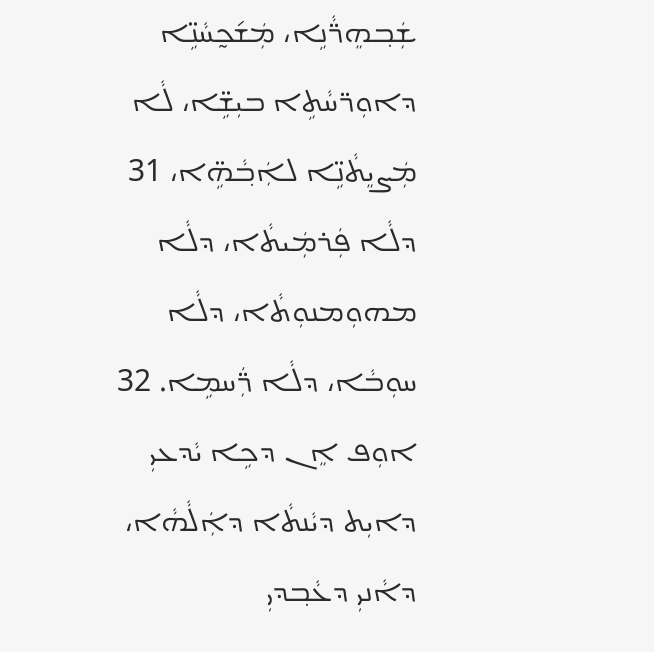ܫܲܒ݂ܗܸܪ̈ܵܢܹܐ، ܡܲܫ݇ܟ̰ܚܵܢܹ̈ܐ ܕܐܘܼܪ̈ܚܵܬܹ‌ܐ ܒܝܼܫܹ̈ܐ، ܠܵܐ ܡܲܨܝܸܬܵܢܹ̈ܐ ܠܐܲܒ݂ܵܗܹ̈ܐ، 31 ܕܠܵܐ ܦܲܪܡܲܝܬܵ‌ܐ، ܕܠܵܐ ܡܗܘܼܡܢܘܼܬܵ‌ܐ، ܕܠܵܐ ܚܘܼܒܵܐ، ܕܠܵܐ ܪ̈ܲܚܡܹܐ. 32 ܐܘܼܦ ܐܸܢ ܕܟܹܐ ܝܵܕܥܝܼ ܕܐܝܼܬ ܕܝܵܢܬܵ‌ܐ ܕܐܲܠܵܗܵܐ، ܕܐܵܢܝܼ ܕܥܵܒ݂ܕܝܼ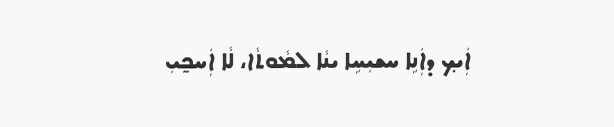ܐܲܝܟ݂ ܕܐܲܢܹܐ ܚܫܝܼܚܹܐ ܝܢܵܐ ܠܡܵܘܬܵ‌ܐ، ܠܵܐ ܐܲܚܟ̰ܝܼ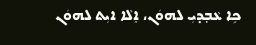ܟܹܐ ܥܵܒ݂ܕܝܼ ܠܗܘܿܢ، ܐܸܠܵܐ ܐܝܼܬ ܠܗܘܿܢ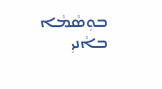ܒܘܼܣܵܡܵܐ ܒܐܵܢܝܼ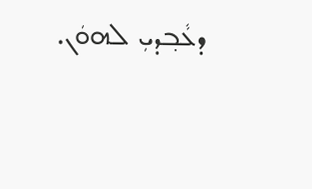ܕܥܵܒ݂ܕܝܼ ܠܗܘܿܢ.